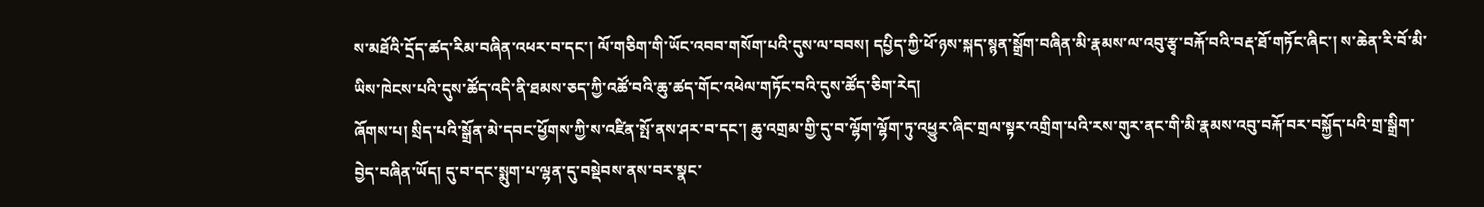ས་མཐོའི་དྲོད་ཚད་རིམ་བཞིན་འཕར་བ་དང་། ལོ་གཅིག་གི་ཡོང་འབབ་གསོག་པའི་དུས་ལ་བབས། དཔྱིད་ཀྱི་ཕོ་ཉས་སྐད་སྙན་སྒྲོག་བཞིན་མི་རྣམས་ལ་འབུ་རྩྭ་བརྐོ་བའི་བརྡ་ཐོ་གཏོང་ཞིང་། ས་ཆེན་རི་བོ་མི་ཡིས་ཁེངས་པའི་དུས་ཚོད་འདི་ནི་ཐམས་ཅད་ཀྱི་འཚོ་བའི་ཆུ་ཚད་གོང་འཕེལ་གཏོང་བའི་དུས་ཚོད་ཅིག་རེད།
ཞོགས་པ། སྲིད་པའི་སྒྲོན་མེ་དབང་ཕྱོགས་ཀྱི་ས་འཛིན་སྤོ་ནས་ཤར་བ་དང་། ཆུ་འགྲམ་གྱི་དུ་བ་ལྷོག་ལྷོག་ཏུ་འཕྱུར་ཞིང་གྲལ་སྟར་འགྲིག་པའི་རས་གུར་ནང་གི་མི་རྣམས་འབུ་བརྐོ་བར་བསྐྱོད་པའི་གྲ་སྒྲིག་བྱེད་བཞིན་ཡོད། དུ་བ་དང་སྨུག་པ་ལྷན་དུ་བསྡེབས་ནས་བར་སྣང་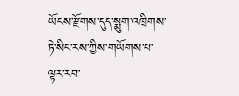ཡོངས་རྫོགས་དུད་སྨུག་འཁྲིགས་ཏེ་སིང་རས་ཀྱིས་གཡོགས་པ་ལྟར་རབ་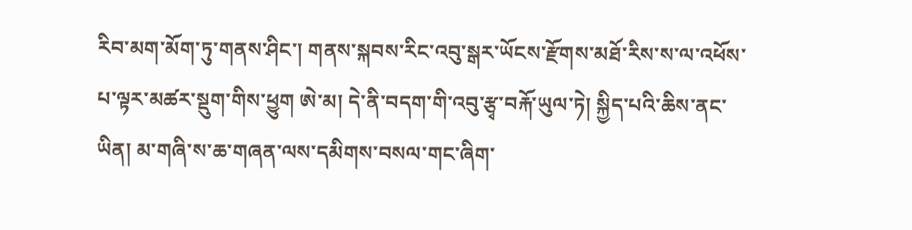རིབ་མག་མོག་ཏུ་གནས་ཤིང་། གནས་སྐབས་རིང་འབུ་སྒར་ཡོངས་རྫོགས་མཐོ་རིས་ས་ལ་འཕོས་པ་ལྟར་མཚར་སྡུག་གིས་ཕྱུག ཨེ་མ། དེ་ནི་བདག་གི་འབུ་རྩྭ་བརྐོ་ཡུལ་ཏེ། སྐྱིད་པའི་ཆིས་ནང་ཡིན། མ་གཞི་ས་ཆ་གཞན་ལས་དམིགས་བསལ་གང་ཞིག་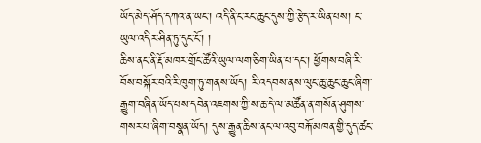ཡོད་མེད་ཤོད་དཀའ་ན་ཡང་། འདི་ནི་ང་རང་ཆུང་དུས་ཀྱི་རྩེད་ར་ཡིན་པས། ང་ཡུལ་འདིར་ཤིན་ཏུ་དུང་ངོ་། །
ཆིས་ནང་ནི་རྡོ་མཁར་གྲོང་ཚོའི་ཡུལ་ལག་ཅིག་ཡིན་པ་དང་། ཕྱོགས་བཞི་རི་བོས་བསྐོར་བའི་རི་ཁུག་ཏུ་གནས་ཡོད། རི་འདབས་ནས་ལུང་ཆུ་ཆུང་ཆུང་ཞིག་རྒྱུག་བཞིན་ཡོད་པས་དབེན་འཇགས་ཀྱི་ས་ཆ་དེ་ལ་མཚོན་ན་གསོན་ཤུགས་གསར་པ་ཞིག་བསྣན་ཡོད། དུས་རྒྱུན་ཆིས་ནང་ལ་འབུ་བརྐོ་མཁན་གྱི་དུད་ཚང་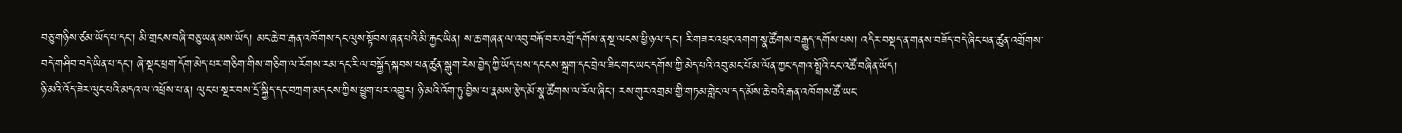བཅུ་གཉིས་ཙམ་ཡོད་པ་དང་། མི་གྲངས་བཞི་བཅུ་ཡན་མས་ཡོད། མང་ཆེ་བ་རྒན་འཁོགས་དང་ལུས་སྟོབས་ཞན་པའི་མི་རྐྱང་ཡིན། ས་ཆ་གཞན་ལ་འབུ་བརྐོ་བར་འགྲོ་དགོས་ན་སྔ་ལངས་ཕྱི་ཉལ་དང་། རི་གཟར་འཕྲང་འགག་སྣ་ཚོགས་བརྒྱུད་དགོས་པས། འདིར་བསྡད་ན་གནས་བཟོད་བདེ་ཞིང་ཕན་ཚུན་འགྲོགས་བདེ་གཤིབ་བདེ་ཡིན་པ་དང་། ཞེ་སྡང་ཕྲག་དོག་མེད་པར་གཅིག་གིས་གཅིག་ལ་རོགས་རམ་དང་རི་ལ་བསྐྱོད་སྐབས་ཕན་ཚུན་སྒུག་རེས་བྱེད་ཀྱི་ཡོད་པས་དངངས་སྐྲག་དང་བྲེལ་ཟིང་གང་ཡང་དགོས་ཀྱི་མེད་པའི་འབུ་མང་པོ་མ་ལོན་ཀྱང་དགའ་སྤྲོའི་ངང་འཚོ་བཞིན་ཡོད།
ཉི་མའི་འོད་ཟེར་ལུང་པའི་མདའ་ལ་འཕྲོས་པ་ན། ལུང་པ་སྔར་བས་དྲོ་སྐྱིད་དང་བཀྲག་མདངས་ཀྱིས་ཕྱུག་པར་འགྱུར། ཉི་མའི་འོག་ཏུ་བྱིས་པ་རྣམས་རྩེད་མོ་སྣ་ཚོགས་ལ་རོལ་ཞིང་། རས་གུར་འགྲམ་གྱི་གཏམ་གླེང་ལ་དད་མོས་ཆེ་བའི་རྒན་འཁོགས་ཚོ་ཡང་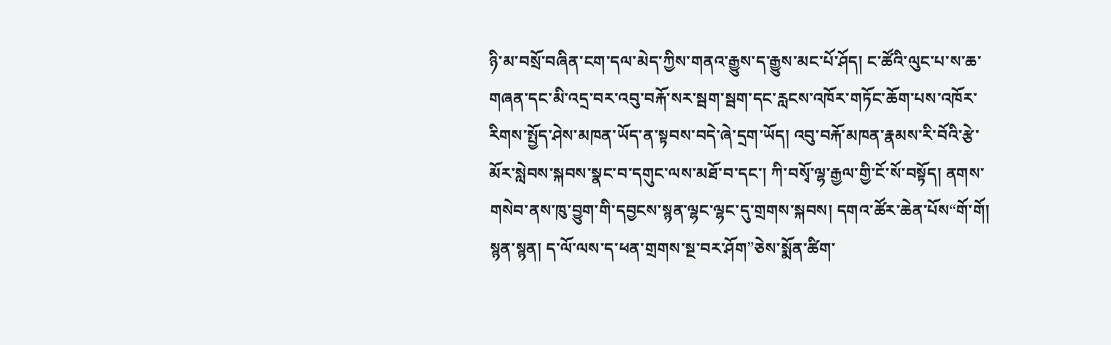ཉི་མ་བསྲོ་བཞིན་ངག་དལ་མེད་ཀྱིས་གནའ་རྒྱུས་ད་རྒྱུས་མང་པོ་ཤོད། ང་ཚོའི་ལུང་པ་ས་ཆ་གཞན་དང་མི་འདྲ་བར་འབུ་བརྐོ་སར་སྦག་སྦག་དང་རླངས་འཁོར་གཏོང་ཆོག་པས་འཁོར་རིགས་སྤྱོད་ཤེས་མཁན་ཡོད་ན་སྟབས་བདེ་ཞེ་དྲག་ཡོད། འབུ་བརྐོ་མཁན་རྣམས་རི་བོའི་རྩེ་མོར་སླེབས་སྐབས་སྣང་བ་དགུང་ལས་མཐོ་བ་དང་། ཀི་བསྭོ་ལྷ་རྒྱལ་གྱི་ངོ་སོ་བསྟོད། ནགས་གསེབ་ནས་ཁུ་བྱུག་གི་དབྱངས་སྙན་ལྷང་ལྷང་དུ་གྲགས་སྐབས། དགའ་ཚོར་ཆེན་པོས“གོ་གོ། སྙན་སྙན། ད་ལོ་ལས་ད་ཕན་གྲགས་སྔ་བར་ཤོག”ཅེས་སྨོན་ཚིག་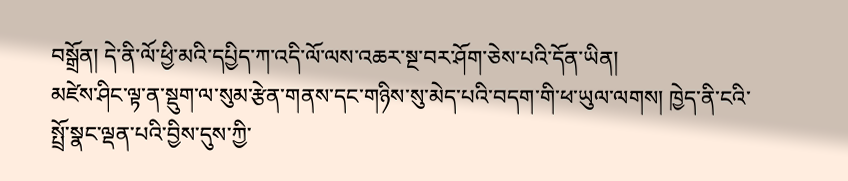བསྒྲོན། དེ་ནི་ལོ་ཕྱི་མའི་དཔྱིད་ཀ་འདི་ལོ་ལས་འཆར་སྔ་བར་ཤོག་ཅེས་པའི་དོན་ཡིན།
མཛེས་ཤིང་ལྟ་ན་སྡུག་ལ་སུམ་རྩེན་གནས་དང་གཉིས་སུ་མེད་པའི་བདག་གི་ཕ་ཡུལ་ལགས། ཁྱེད་ནི་ངའི་སྤྲོ་སྣང་ལྡན་པའི་བྱིས་དུས་ཀྱི་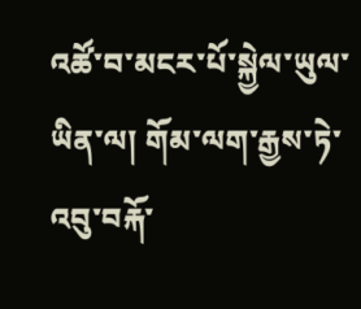འཚོ་བ་མངར་པོ་སྐྱེལ་ཡུལ་ཡིན་ལ། གོམ་ལག་རྒྱས་ཏེ་འབུ་བརྐོ་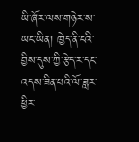ཡི་ཞོར་ལས་གཉེར་ས་ཡང་ཡིན། ཁྱེད་ནི་ངའི་བྱིས་དུས་ཀྱི་རྩེད་ར་དང་འདས་ཟིན་པའི་ལོ་ཟླར་ཕྱིར་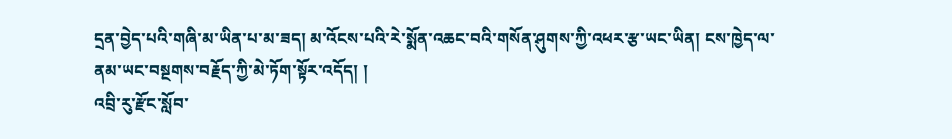དྲན་བྱེད་པའི་གཞི་མ་ཡིན་པ་མ་ཟད། མ་འོངས་པའི་རེ་སྨོན་འཆང་བའི་གསོན་ཤུགས་ཀྱི་འཕར་རྩ་ཡང་ཡིན། ངས་ཁྱེད་ལ་ནམ་ཡང་བསྔགས་བརྗོད་ཀྱི་མེ་ཏོག་སྟོར་འདོད། །
འབྲི་རུ་རྫོང་སློབ་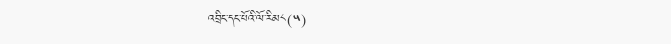འབྲིང་དང་པོའི་ལོ་རིམ༨(༥)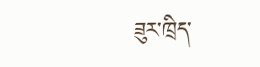ཟུར་ཁྲིད་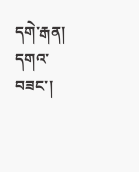དགེ་རྒན། དགའ་བཟང་།